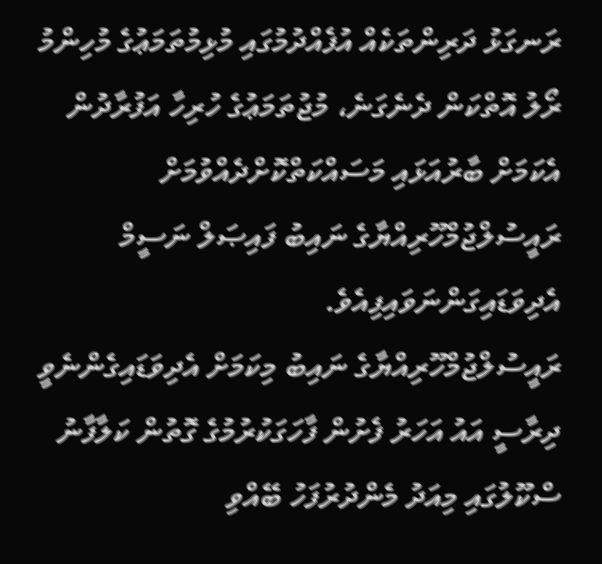ރަނގަޅު ދަރިންތަކެއް އުފެއްދުމުގައި މުޅިމުތަމަޢުގެ މުހިންމު ރޯލު އޮތްކަން ދެނެގަނެ، މުޖުތަމަޢުގެ ހުރިހާ އަފުރާދުން އެކަމަށް ބާރުއަޅައި މަސައްކަތްކޮށްދެއްވުމަށް ރައީސުލްޖުމްހޫރިއްޔާގެ ނައިބު ފައިޞަލް ނަސީމް އެދިވަޑައިގަންނަވައިފިއެވެ.
ރައީސުލްޖުމްހޫރިއްޔާގެ ނައިބު މިކަމަށް އެދިވަޑައިގެންނެވީ ދިރާސީ އައު އަހަރު ފެށުން ފާހަގަކުރުމުގެ ގޮތުން ކަލާފާނު ސްކޫލުގައި މިއަދު މެންދުރުފަހު ބޭއްވި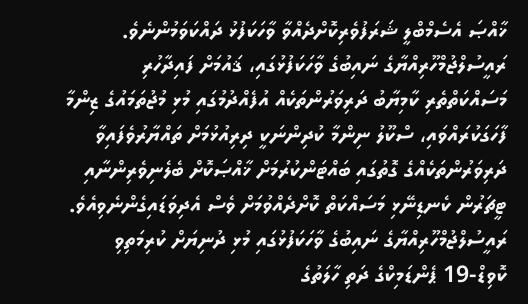ޚާއްޞަ އެސެމްބްލީ ޝަރަފުވެރިކޮށްދެއްވާ ވާހަކަފުޅު ދައްކަވަމުންނެވެ.
ރައީސުލްޖުމްހޫރިއްޔާގެ ނައިބުގެ ވާހަކަފުޅުގައި، ޤައުމަށް ފައިދާހުރި މަސައްކަތްތެރި ކާމިޔާބު ދަރިވަރުންތަކެއް އުފެއްދުމުގައި މުޅި މުޖުތަމައުގެ ޒިންމާ ފާހަގަކުރައްވައި، ސްކޫލު ނިންމާ ކުދިންނަކީ ދިރިއުޅުމަށް ތައްޔާރުވެފައިވާ ދަރިވަރުންތަކެއްގެ ގޮތުގައި ބައްޓަންކުރުމަށް ޚާއްޞަކޮށް ބެލެނިވެރިންނާއި ޓީޗަރުން ކެނޑިނޭޅި މަސައްކަތް ކޮށްދެއްވުމަށް ވެސް އެދިވަޑައިގެންނެވިއެވެ.
ރައީސުލްޖުމްހޫރިއްޔާގެ ނައިބުގެ ވާހަކަފުޅުގައި މުޅި ދުނިޔަށް ކުރިމަތިވި ކޮވިޑް-19 ޕެންޑަމިކްގެ ދަތި ހާލަތުގެ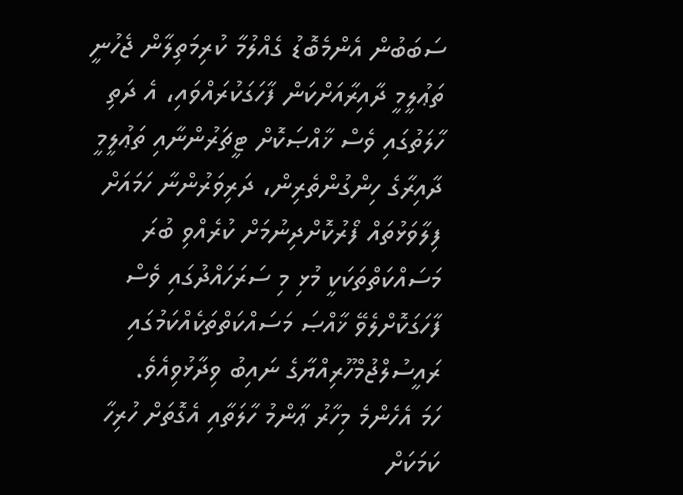ސަބަބުން އެންމެބޮޑު ގެއްލުމާ ކުރިމަތިލާން ޖެހުނީ ތަޢުލީމީ ދާއިރާއަށްކަން ފާހަގަކުރައްވައި، އެ ދަތި ހާލަތުގައި ވެސް ޚާއްޞަކޮށް ޓީޗަރުންނާއި ތަޢުލީމީ ދާއިރާގެ ހިންގުންތެރިން، ދަރިވަރުންނާ ހަމައަށް ފިލާވަޅުތައް ފޯރުކޮށްދިނުމަށް ކުރެއްވި ބުރަ މަސައްކަތްތަކަކީ މުޅި މި ސަރަހައްދުގައި ވެސް ފާހަގަކޮށްލެވޭ ޚާއްޞަ މަސައްކަތްތަކެއްކަމުގައި ރައީސުލްޖުމްހޫރިއްޔާގެ ނައިބު ވިދާޅުވިއެވެ.
ހަމަ އެހެންމެ މިހާރު ޢާންމު ހާލަތާއި އެގޮތަށް ހުރިހާ ކަމަކަށް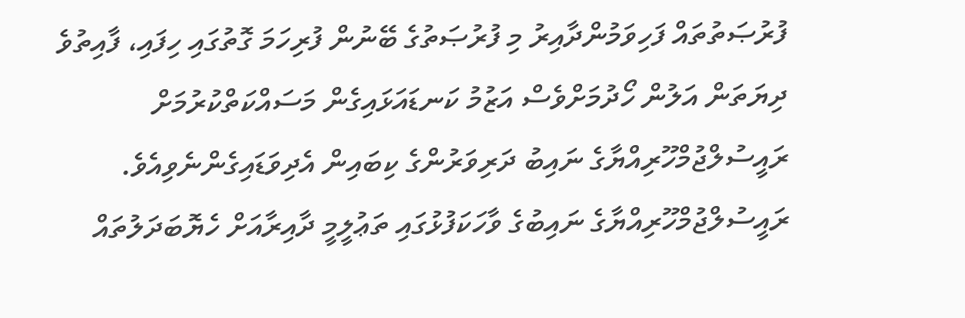ފުރުޞަތުތައް ފަހިވަމުންދާއިރު މި ފުރުޞަތުގެ ބޭނުން ފުރިހަމަ ގޮތުގައި ހިފައި، ފާއިތުވެ ދިޔަތަން އަލުން ހޯދުމަށްވެސް އަޒުމު ކަނޑައަޅައިގެން މަސައްކަތްކުރުމަށް ރައީސުލްޖުމްހޫރިއްޔާގެ ނައިބު ދަރިވަރުންގެ ކިބައިން އެދިވަޑައިގެންނެވިއެވެ.
ރައީސުލްޖުމްހޫރިއްޔާގެ ނައިބުގެ ވާހަކަފުޅުގައި ތަޢުލީމީ ދާއިރާއަށް ހެޔޮބަދަލުތައް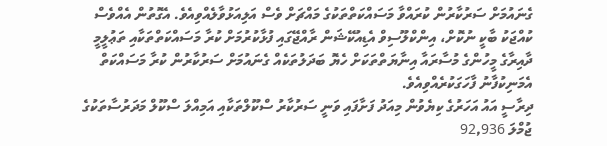ގެނައުމަށް ސަރުކާރުން ކުރައްވާ މަސައްކަތްތަކުގެ މައްޗަށް ވެސް އަލިއަޅުވާލެއްވިއެވެ. އެގޮތުން އެއްވެސް ކުއްޖަކު ބާކީ ނުކޮށް، އިންކްލޫސިވް އެޑިއުކޭޝަން ރާއްޖޭގައި ފުޅާކުރުމަށް ކުރާ މަސައްކަތްތަކާއި ތަޢުލީމީ ދާއިރާގެ މީހުންގެ މުސާރައާ އިނާޔަތްތަކަށް ހެޔޮ ބަދަލުތަކެއް ގެނައުމަށް ސަރުކާރުން ކުރާ މަސައްކަތް އެމަނިކުފާނު ފާހަގަކުރެއްވިއެވެ.
ދިރާސީ އައު އަހަރުގެ ކިޔެވުން މިއަދު ފަށާފައި ވަނީ ސަރުކާރު ސްކޫލްތަކާއި އަމިއްލަ ސްކޫލް މަދަރުސާތަކުގެ ޖުމްލަ 92,936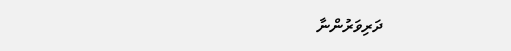ދަރިވަރުންނާ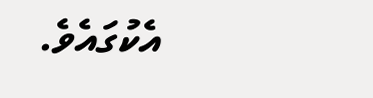އެކުގައެވެ.